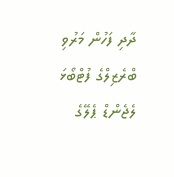ދާދި ފަހުން މަރުވި ބްރެޒިލްގެ ފުޓްބޯޅަ ލެޖެންޑް ޕެލޭގެ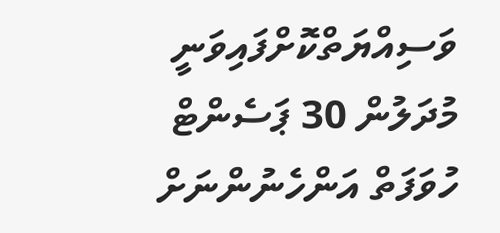ވަސިއްޔަތްކޮށްފައިވަނީ މުދަލުން 30 ޕަސެންޓް ހުވަފަތް އަންހެނުންނަށް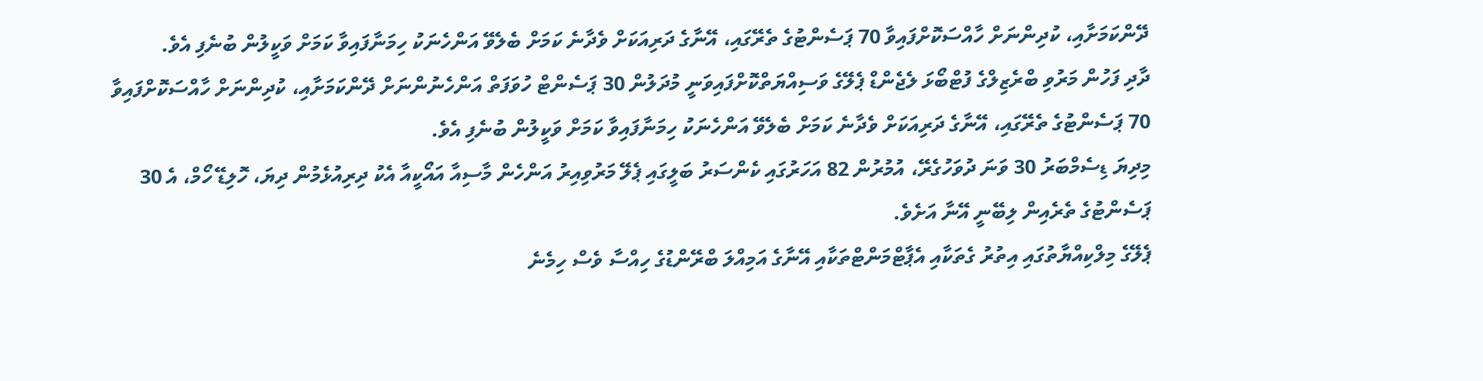ދޭންކަމަށާއި، ކުދިންނަށް ހާއްސަކޮށްފައިވާ 70 ޕަސެންޓުގެ ތެރޭގައި، އޭނާގެ ދަރިއަކަށް ވެދާނެ ކަމަށް ބެލެވޭ އަންހެނަކު ހިމަނާފައިވާ ކަމަށް ވަކީލުން ބުނެފި އެވެ.
ދާދި ފަހުން މަރުވި ބްރެޒިލްގެ ފުޓްބޯޅަ ލެޖެންޑް ޕެލޭގެ ވަސިއްޔަތްކޮށްފައިވަނީ މުދަލުން 30 ޕަސެންޓް ހުވަފަތް އަންހެނުންނަށް ދޭންކަމަށާއި، ކުދިންނަށް ހާއްސަކޮށްފައިވާ 70 ޕަސެންޓުގެ ތެރޭގައި، އޭނާގެ ދަރިއަކަށް ވެދާނެ ކަމަށް ބެލެވޭ އަންހެނަކު ހިމަނާފައިވާ ކަމަށް ވަކީލުން ބުނެފި އެވެ.
މިދިޔަ ޑިސެމްބަރު 30 ވަނަ ދުވަހުގެރޭ، އުމުރުން 82 އަހަރުގައި ކެންސަރު ބަލީގައި ޕެލޭ މަރުވިއިރު އަންހެން މާސިއާ އައޯކީއާ އެކު ދިރިއުޅެމުން ދިޔަ، ހޮލިޑޭ ހޯމް، އެ 30 ޕަސެންޓުގެ ތެރެއިން ލިބޭނީ އޭނާ އަށެވެ.
ޕެލޭގެ މިލްކިއްޔާތުގައި އިތުރު ގެތަކާއި އެޕާޓްމަންޓްތަކާއި އޭނާގެ އަމިއްލަ ބްރޭންޑުގެ ހިއްސާ ވެސް ހިމެނެ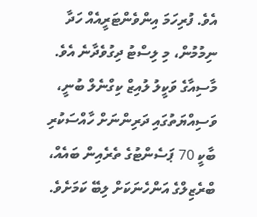އެވެ. ފުރިހަމަ އިންވެންޓަރީއެއް ހަދާ ނިމުމުން، މި ލިސްޓު ދިގުވެދާނެ އެވެ.
މާސިއާގެ ވަކީލު ލުއިޒް ކިގްނެލް ބުނީ، ވަސިއްޔަތުގައި ދަރިންނަށް ހާއްސަކުރި ބާކީ 70 ޕަސެންޓުގެ ތެރެއިން ބައެއް، ބްރެޒިލްގެ އަންހެނަކަށް ލިބޭ ކަމަށެވެ.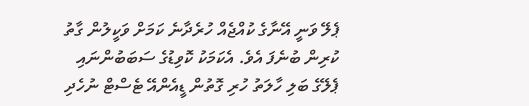ޕެލޭ ވަނީ އޭނާގެ ކުއްޖެއް ހުރެދާނެ ކަމަށް ވަކީލުން ގާތު ކުރިން ބުނެފަ އެވެ. އެކަމަކު ކޮވިޑުގެ ސަބަބުންނައި ޕެލޭގެ ބަލި ހާލަތު ހުރި ގޮތުން ޑީއެންއޭ ޓެސްޓް ނުހެދި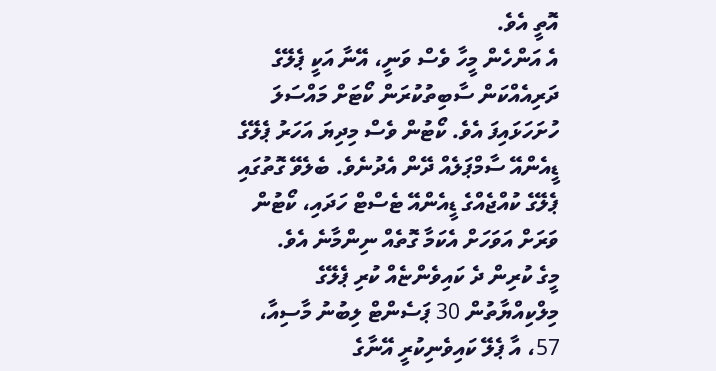އޮތީ އެވެ.
އެ އަންހެން މީހާ ވެސް ވަނީ، އޭނާ އަކީ ޕެލޭގެ ދަރިއެއްކަން ސާބިތުކުރަން ކޯޓަށް މައްސަލަ ހުށަހަޅައިފަ އެވެ. ކޯޓުން ވެސް މިދިޔަ އަހަރު ޕެލޭގެ ޑީއެންއޭ ސާމްޕަލެއް ދޭން އެދުނެވެ. ބެލެވޭ ގޮތުގައި ޕެލޭގެ ކުއްޖެއްގެ ޑީއެންއޭ ޓެސްޓް ހަދައި، ކޯޓުން ވަރަށް އަވަހަށް އެކަމާ ގޮތެއް ނިންމާނެ އެވެ.
މީގެ ކުރިން ދެ ކައިވެންޏެއް ކުރި ޕެލޭގެ މިލްކިއްޔާތުން 30 ޕަސެންޓް ލިބުނު މާސިއާ، 57، އާ ޕެލޭ ކައިވެނިކުރީ އޭނާގެ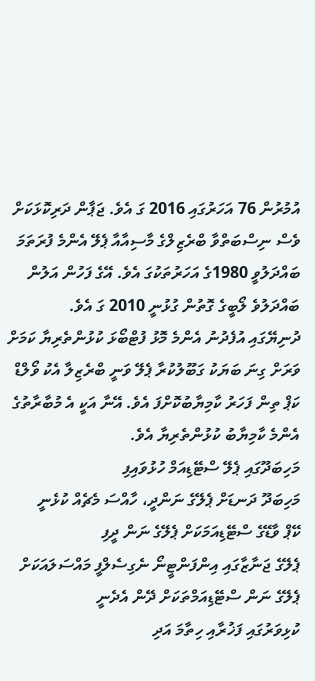އުމުރުން 76 އަހަރުގައި 2016 ގަ އެވެ. ޖަޕާން ދަރިކޮޅަކަށް ވެސް ނިސްބަތްވާ ބްރެޒިލްގެ މާސިއާއާ ޕެލޭ އެންމެ ފުރަތަމަ ބައްދަލުވީ 1980ގެ އަހަރުތަކުގަ އެވެ. އޭގެ ފަހުން އަލުން ބައްދަލުވެ ލޯބީގެ ގޮތުން ގުޅުނީ 2010 ގަ އެވެ.
ދުނިޔޭގައި އުފެދުނު އެންމެ މޮޅު ފުޓްބޯޅަ ކުޅުންތެރިޔާ ކަމަށް ވަރަށް ގިނަ ބަޔަކު ގަބޫލުކުރާ ޕެލޭ ވަނީ ބްރެޒިލާ އެކު ވޯލްޑް ކަޕް ތިން ފަހަރު ކާމިޔާބުކޮށްފަ އެވެ. އޭނާ އަކީ އެ މުބާރާތުގެ އެންމެ ކާމިޔާބު ކުޅުންތެރިޔާ އެވެ.
މަހިބަދޫގައި ޕެލޭ ސްޓޭޑިއަމް ހުޅުވައިފި
މަހިބަދޫ ދަނޑަށް ޕެލޭގެ ނަންދީ، ހާއްސަ މެޗެއް ކުޅެނީ
ކޭޕް ވާޑޭގެ ސްޓޭޑިއަމަކަށް ޕެލޭގެ ނަން ދީފި
ޕެލޭގެ ޖަނާޒާގައި އިންފަންޓީނޯ ނެގިސެލްފީ މައްސަލައަކަށް
ޕެލޭގެ ނަން ސްޓޭޑިއަމްތަކަށް ދޭން އެދެނީ
ކުޅިވަރުގައި ފަޚުރާއި ހިތާމަ އަދި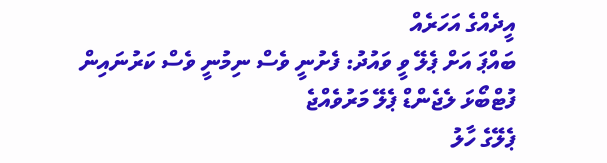އީދެއްގެ އަހަރެއް
ބައްޕަ އަށް ޕެލޭ ވީ ވައުދު: ފެށުނީ ވެސް ނިމުނީ ވެސް ކަރުނައިން
ފުޓްބޯޅަ ލެޖެންޑް ޕެލޭ މަރުވެއްޖެ
ޕެލޭގެ ހާލު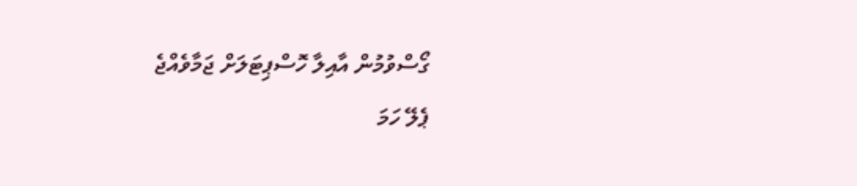ގޯސްވުމުން އާއިލާ ހޮސްޕިޓަލަށް ޖަމާވެއްޖެ
ޕެލޭ ހަމަ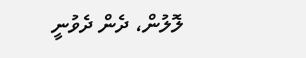ލޮލުން، ދެން ދެވުނީ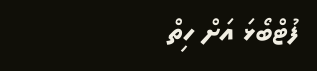ފުޓްބޯޅަ އަށް ހިތް